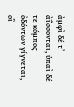ἀμφὶ δέ τʼ ἀΐσσονται, ὑπαὶ δέ τε κόμπος ὀδόντων γίγνεται, οἳ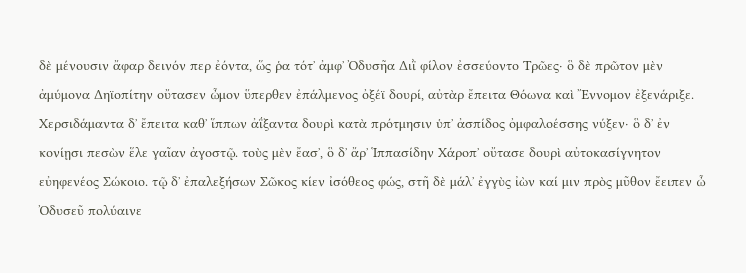δὲ μένουσιν ἄφαρ δεινόν περ ἐόντα, ὥς ῥα τότʼ ἀμφʼ Ὀδυσῆα Διῒ φίλον ἐσσεύοντο Τρῶες· ὃ δὲ πρῶτον μὲν ἀμύμονα Δηϊοπίτην οὔτασεν ὦμον ὕπερθεν ἐπάλμενος ὀξέϊ δουρί, αὐτὰρ ἔπειτα Θόωνα καὶ Ἔννομον ἐξενάριξε. Χερσιδάμαντα δʼ ἔπειτα καθʼ ἵππων ἀΐξαντα δουρὶ κατὰ πρότμησιν ὑπʼ ἀσπίδος ὀμφαλοέσσης νύξεν· ὃ δʼ ἐν κονίῃσι πεσὼν ἕλε γαῖαν ἀγοστῷ. τοὺς μὲν ἔασʼ, ὃ δʼ ἄρʼ Ἱππασίδην Χάροπʼ οὔτασε δουρὶ αὐτοκασίγνητον εὐηφενέος Σώκοιο. τῷ δʼ ἐπαλεξήσων Σῶκος κίεν ἰσόθεος φώς, στῆ δὲ μάλʼ ἐγγὺς ἰὼν καί μιν πρὸς μῦθον ἔειπεν ὦ Ὀδυσεῦ πολύαινε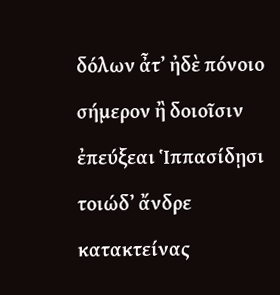δόλων ἆτʼ ἠδὲ πόνοιο σήμερον ἢ δοιοῖσιν ἐπεύξεαι Ἱππασίδῃσι τοιώδʼ ἄνδρε κατακτείνας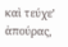καὶ τεύχεʼ ἀπούρας,